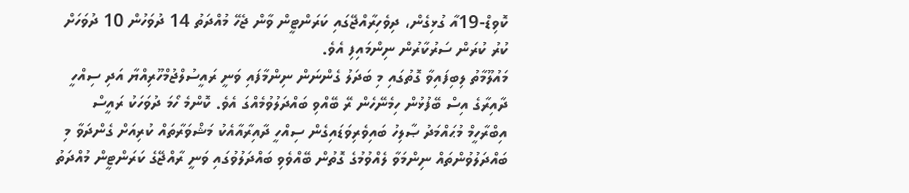ކޮވިޑް-19އާ ގުޅިގެން، ދިވެހިރާއްޖޭގައި ކަރަންޓީން ވާން ޖެހޭ މުއްދަތު 14 ދުވަހުން 10 ދުވަހަށް ކުރު ކުރަން ސަރުކާރުން ނިންމައިފި އެވެ.
މައުލޫމާތު ލިބިފައިވާ ގޮތުގައި މި ބަދަލު ގެންނަން ނިންމާފައި ވަނީ ރައީސުލްޖުމްހޫރިއްޔާ އަދި ސިއްހީ ދާއިރާގެ އިސް ބޭފުޅުން ހިމެނޭހެން ރޭ ބޭއްވި ބައްދަލުވުމެއްގަ އެވެ. ކޮންމެ ހޯމަ ދުވަހަކު ރައީސް އިބްރާހީމް މުޙައްމަދު ޞާލިހު ބައިވެރިވަޑައިގެން ސިއްހީ ދާއިރާއާއެކު މަޝްވަރާތައް ކުރިއަށް ގެންދަވާ މި ބައްދަލުވުންތައް ނިންމަވާ ލެއްވުމުގެ ގޮތުން ބޭއްވެވި ބައްދަލުވުގައި ވަނީ ރާއްޖޭގެ ކަރަންޓީން މުއްދަތު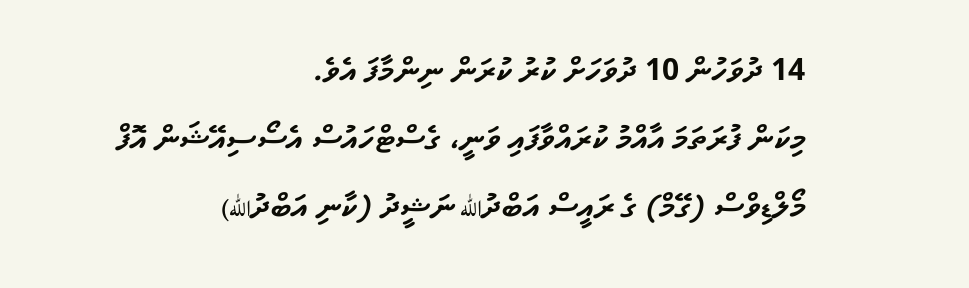14 ދުވަހުން 10 ދުވަހަށް ކުރު ކުރަން ނިންމާފަ އެވެ.
މިކަން ފުރަތަމަ އާއްމު ކުރައްވާފައި ވަނީ، ގެސްޓްހައުސް އެސޯސިއޭޝަން އޮފް މޯލްޑިވްސް (ގޭމް) ގެ ރައީސް އަބްދުالله ނަޝީދު (ކާނި އަބްދުالله)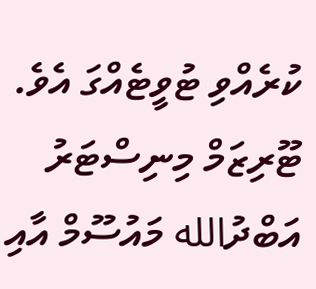ކުރެއްވި ޓުވީޓެއްގަ އެވެ. ޓޫރިޒަމް މިނިސްޓަރު އަބްދުالله މައުސޫމް އާއި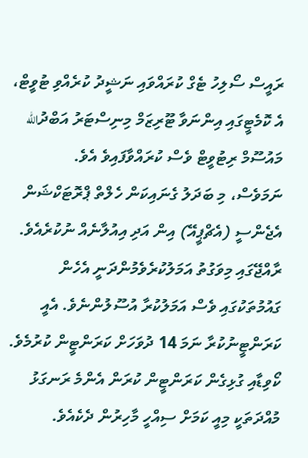ރައީސް ސޯލިހު ޓެގް ކުރައްވައި ނަޝީދު ކުރެއްވި ޓުވީޓް، އެ ކޮމެޓީގައި އިންނަވާ ޓޫރިޒަމް މިނިސްޓަރު އަބްދުالله މައުސޫމް ރިޓުވީޓް ވެސް ކުރައްވާފައިވެ އެވެ.
ނަމަވެސް، މި ބަދަލު ގެނައިކަން ހެލްތް ޕްރޮޓަކްޝަން އެޖެންސީ (އެޗްޕީއޭ) އިން އަދި އިއުލާނެއް ނުކުރެއެވެ.
ރާއްޖޭގައި މިވަގުތު އަމަލުކުރެވެމުންދަނީ އެހެން ގައުމުތަކުގައި ވެސް އަމަލުކުރާ އުސޫލުންނެވެ. އެއީ ކަރަންޓީނުކުރާ ނަމަ 14 ދުވަހަށް ކަރަންޓީން ކުރުމެވެ.
ކޯވިޑާއި ގުޅިގެން ކަރަންޓީން ކުރަން އެންމެ ރަނގަޅު މުއްދަތަކީ މިއީ ކަމަށް ސިއްހީ މާހިރުން ދެކެއެވެ.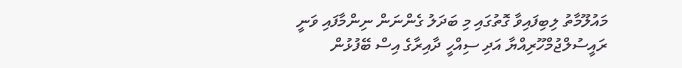މައުލޫމާތު ލިބިފައިވާ ގޮތުގައި މި ބަދަލު ގެންނަން ނިންމާފައި ވަނީ ރައީސުލްޖުމްހޫރިއްޔާ އަދި ސިއްހީ ދާއިރާގެ އިސް ބޭފުޅުން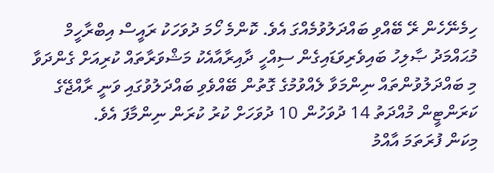ހިމެނޭހެން ރޭ ބޭއްވި ބައްދަލުވުމެއްގަ އެވެ. ކޮންމެ ހޯމަ ދުވަހަކު ރައީސް އިބްރާހީމް މުޙައްމަދު ޞާލިހު ބައިވެރިވަޑައިގެން ސިއްހީ ދާއިރާއާއެކު މަޝްވަރާތައް ކުރިއަށް ގެންދަވާ މި ބައްދަލުވުންތައް ނިންމަވާ ލެއްވުމުގެ ގޮތުން ބޭއްވެވި ބައްދަލުވުގައި ވަނީ ރާއްޖޭގެ ކަރަންޓީން މުއްދަތު 14 ދުވަހުން 10 ދުވަހަށް ކުރު ކުރަން ނިންމާފަ އެވެ.
މިކަން ފުރަތަމަ އާއްމު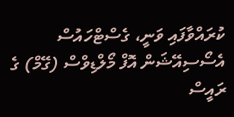ކުރައްވާފައި ވަނީ، ގެސްޓްހައުސް އެސޯސިއޭޝަން އޮފް މޯލްޑިވްސް (ގޭމް) ގެ ރައީސް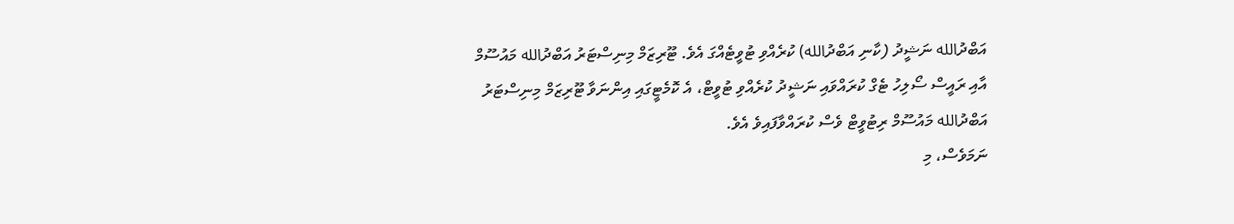އަބްދުالله ނަޝީދު (ކާނި އަބްދުالله) ކުރެއްވި ޓުވީޓެއްގަ އެވެ. ޓޫރިޒަމް މިނިސްޓަރު އަބްދުالله މައުސޫމް އާއި ރައީސް ސޯލިހު ޓެގް ކުރައްވައި ނަޝީދު ކުރެއްވި ޓުވީޓް، އެ ކޮމެޓީގައި އިންނަވާ ޓޫރިޒަމް މިނިސްޓަރު އަބްދުالله މައުސޫމް ރިޓުވީޓް ވެސް ކުރައްވާފައިވެ އެވެ.
ނަމަވެސް، މި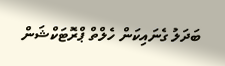ބަދަލު ގެނައިކަން ހެލްތް ޕްރޮޓަކްޝަން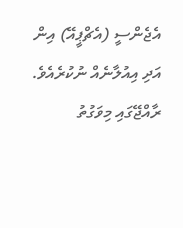އެޖެންސީ (އެޗްޕީއޭ) އިން އަދި އިއުލާނެއް ނުކުރެއެވެ.
ރާއްޖޭގައި މިވަގުތު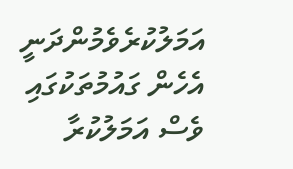އަމަލުކުރެވެމުންދަނީ އެހެން ގައުމުތަކުގައި ވެސް އަމަލުކުރާ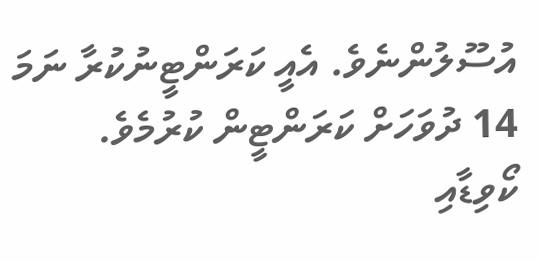އުސޫލުންނެވެ. އެއީ ކަރަންޓީނުކުރާ ނަމަ 14 ދުވަހަށް ކަރަންޓީން ކުރުމެވެ.
ކޯވިޑާއި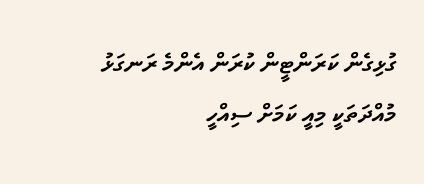ގުޅިގެން ކަރަންޓީން ކުރަން އެންމެ ރަނގަޅު މުއްދަތަކީ މިއީ ކަމަށް ސިއްހީ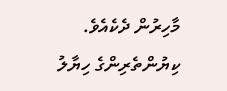މާހިރުން ދެކެއެވެ.
ކިޔުންތެރިންގެ ހިޔާލު